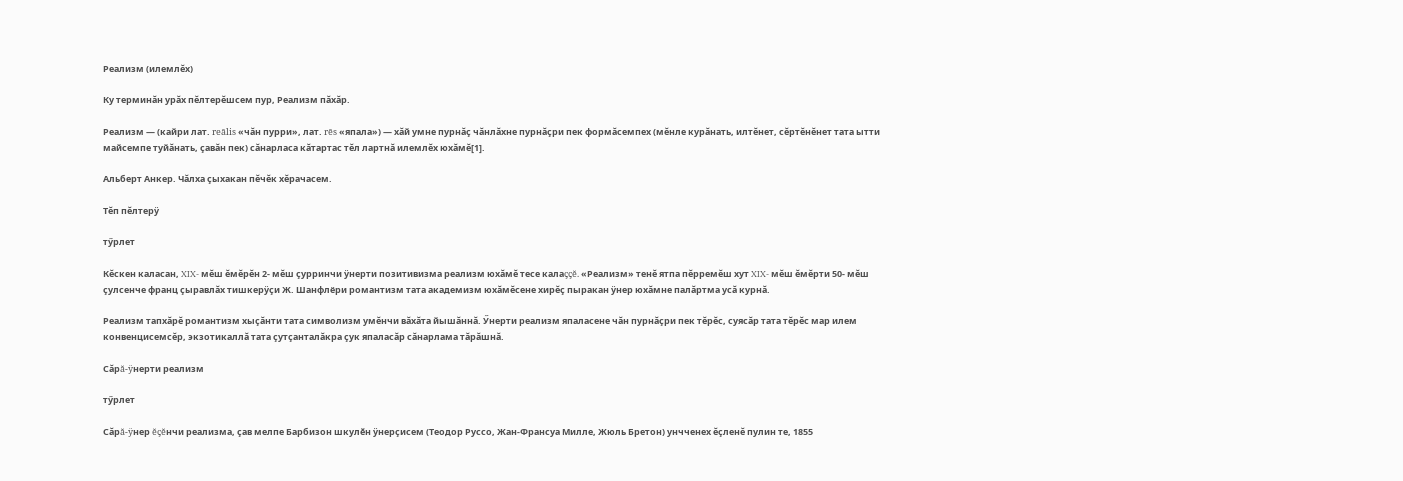Реализм (илемлĕх)

Ку терминăн урăх пĕлтерĕшсем пур, Реализм пăхăр.

Реализм — (кайри лат. reālis «чăн пурри», лат. rēs «япала») — хăй умне пурнăç чăнлăхне пурнăçри пек формăсемпех (мĕнле курăнать, илтĕнет, сĕртĕнĕнет тата ытти майсемпе туйăнать, çавăн пек) сăнарласа кăтартас тĕл лартнă илемлĕх юхăмĕ[1].

Альберт Анкер. Чăлха çыхакан пĕчĕк хĕрачасем.

Тĕп пĕлтерÿ

тӳрлет

Кĕскен каласан, XIX- мĕш ĕмĕрĕн 2- мĕш çурринчи ÿнерти позитивизма реализм юхăмĕ тесе калаççĕ. «Реализм» тенĕ ятпа пĕрремĕш хут XIX- мĕш ĕмĕрти 50- мĕш çулсенче франц çыравлăх тишкерÿçи Ж. Шанфлёри романтизм тата академизм юхăмĕсене хирĕç пыракан ÿнер юхăмне палăртма усă курнă.

Реализм тапхăрĕ романтизм хыçăнти тата символизм умĕнчи вăхăта йышăннă. Ӳнерти реализм япаласене чăн пурнăçри пек тĕрĕс, суясăр тата тĕрĕс мар илем конвенцисемсĕр, экзотикаллă тата çутçанталăкра çук япаласăр сăнарлама тăрăшнă.

Сăрă-ÿнерти реализм

тӳрлет

Сăрă-ÿнер ĕçĕнчи реализма, çав мелпе Барбизон шкулӗн ÿнерçисем (Теодор Руссо, Жан-Франсуа Милле, Жюль Бретон) унчченех ĕçленĕ пулин те, 1855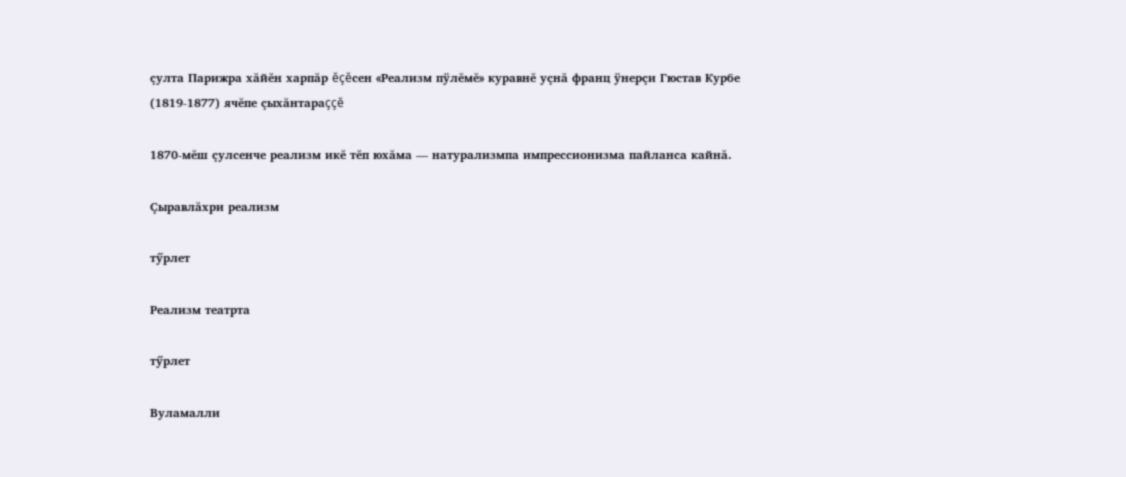çулта Парижра хăйĕн харпăр ĕçĕсен «Реализм пÿлĕмĕ» куравнĕ уçнă франц ÿнерçи Гюстав Курбе (1819-1877) ячĕпе çыхăнтараççĕ

1870-мĕш çулсенче реализм икĕ тĕп юхăма — натурализмпа импрессионизма пайланса кайнă.

Çыравлăхри реализм

тӳрлет

Реализм театрта

тӳрлет

Вуламалли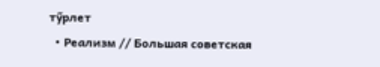тӳрлет
  • Реализм // Большая советская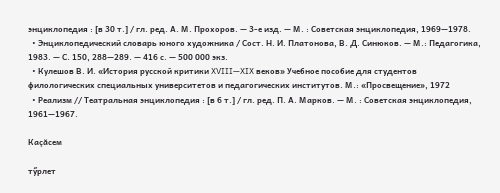энциклопедия : [в 30 т.] / гл. ред. А. М. Прохоров. — 3-е изд. — М. : Советская энциклопедия, 1969—1978.
  • Энциклопедический словарь юного художника / Сост. Н. И. Платонова, В. Д. Синюков. — М.: Педагогика, 1983. — С. 150, 288—289. — 416 с. — 500 000 экз.
  • Кулешов В. И. «История русской критики XVIII—XIX веков» Учебное пособие для студентов филологических специальных университетов и педагогических институтов. М.: «Просвещение», 1972
  • Реализм // Театральная энциклопедия : [в 6 т.] / гл. ред. П. А. Марков. — М. : Советская энциклопедия, 1961—1967.

Каçăсем

тӳрлет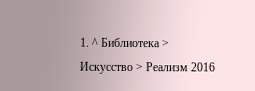1. ^ Библиотека > Искусство > Реализм 2016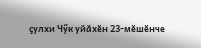ҫулхи Чӳк уйӑхӗн 23-мӗшӗнче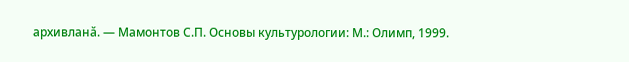архивланӑ. — Мамонтов С.П. Основы культурологии: М.: Олимп, 1999.